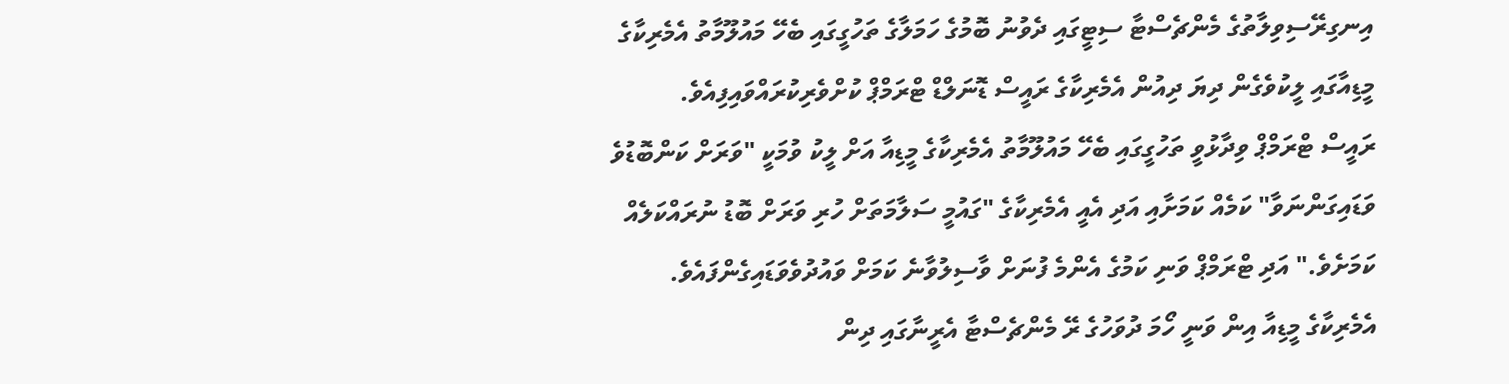އިނގިރޭސިވިލާތުގެ މެންޗެސްޓާ ސިޓީގައި ދެވުނު ބޮމުގެ ހަމަލާގެ ތަހުގީގައި ބެހޭ މައުލޫމާތު އެމެރިކާގެ މީޑިއާގައި ލީކުވެގެން ދިޔަ ދިއުން އެމެރިކާގެ ރައީސް ޑޮނަލްޑް ޓްރަމްޕް ކުށްވެރިކުރައްވައިފިއެވެ.
ރައީސް ޓްރަމްޕް ވިދާޅުވީ ތަހުގީގައި ބެހޭ މައުލޫމާތު އެމެރިކާގެ މީޑިއާ އަށް ލީކު ވުމަކީ "ވަރަށް ކަންބޮޑުވެ ވަޑައިގަންނަވާ" ކަމެއް ކަމަށާއި އަދި އެއީ އެމެރިކާގެ "ގައުމީ ސަލާމަތަށް ހުރި ވަރަށް ބޮޑު ނުރައްކަލެއް ކަމަށެވެ." އަދި ޓްރަމްޕް ވަނި ކަމުގެ އެންމެ ފުނަށް ވާސިލުވާނެ ކަމަށް ވައުދުވެވަޑައިގެންފައެވެ.
އެމެރިކާގެ މީޑިއާ އިން ވަނީ ހޯމަ ދުވަހުގެ ރޭ މެންޗެސްޓާ އެރީނާގައި ދިން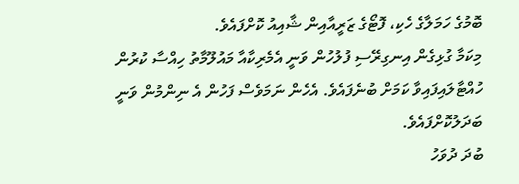ބޮމުގެ ހަމަލާގެ ހެކި، ފޮޓޯގެ ޒަރީއާއިން ޝާއިއު ކޮށްފައެވެ.
މިކަމާ ގުޅިގެން އިނގިރޭސި ފުލުހުން ވަނީ އެމެރިކާއާ މައުލޫމާތު ހިއްސާ ކުރުން ހުއްޓާލައިފައިވާ ކަމަށް ބުނެފައެވެ. އެހެން ނަމަވެސް ފަހުން އެ ނިންމުން ވަނީ ބަދަލުކޮށްފައެވެ.
ބުދަ ދުވަހު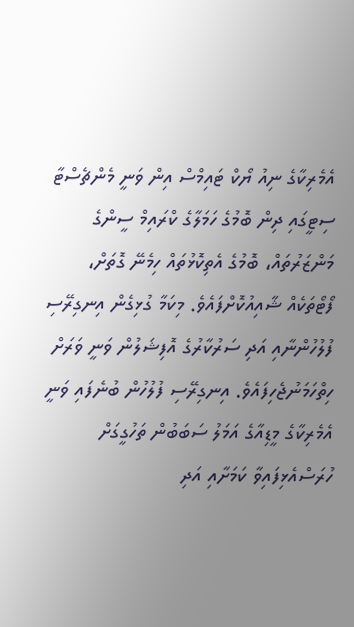އެމެރިކާގެ ނިއު ޔޯކް ޓައިމްސް އިން ވަނީ މެންޗެސްޓާ ސިޓީގައި ދިން ބޮމުގެ ހަމަލާގެ ކްރައިމް ސީންގެ މަންޒަރުތައް، ބޮމުގެ އެތިކޮޅުތައް ހިމެނޭ ގޮތަށް، ފޯޓޯތަކެއް ޝާއިއުކޮށްފައެވެ. މިކަމާ ގުޅިގެން އިނގިރޭސި ފުލުހުންނާއި އަދި ސަރުކާރުގެ އޮފިޝަލުން ވަނީ ވަރަށް ހިތްހަމަނުޖެހިފައެވެ. އިނގިރޭސި ފުލުހުން ބުނެފައި ވަނީ އެމެރިކާގެ މީޑިއާގެ އަމަލު ސަބަބުން ތަހުގީގަށް ހުރަސްއެޅިފައިވާ ކަމަށާއި އަދި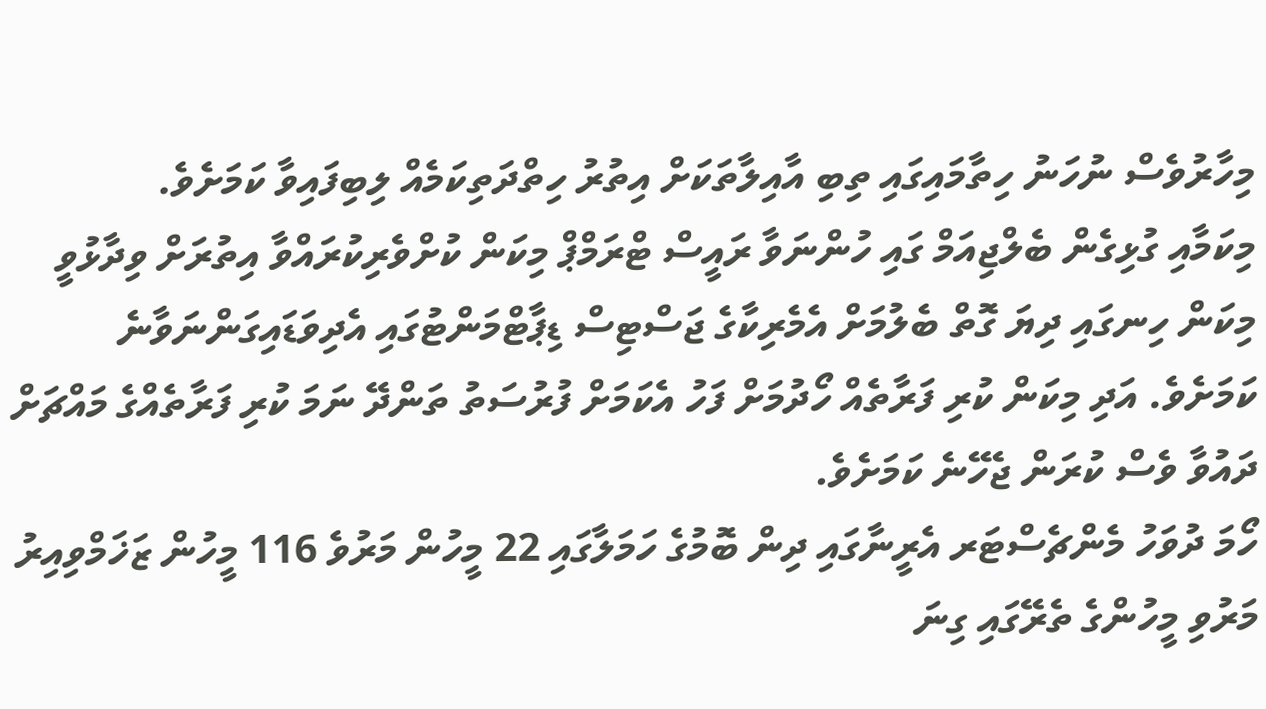މިހާރުވެސް ނުހަނު ހިތާމައިގައި ތިބި އާއިލާތަކަށް އިތުރު ހިތްދަތިކަމެއް ލިބިފައިވާ ކަމަށެވެ.
މިކަމާއި ގުޅިގެން ބެލްޖިއަމް ގައި ހުންނަވާ ރައީސް ޓްރަމްޕް މިކަން ކުށްވެރިކުރައްވާ އިތުރަށް ވިދާޅުވީ މިކަން ހިނގައި ދިޔަ ގޮތް ބެލުމަށް އެމެރިކާގެ ޖަސްޓިސް ޑިޕާޓްމަންޓުގައި އެދިވަޑައިގަންނަވާނެ ކަމަށެވެ. އަދި މިކަން ކުރި ފަރާތެއް ހޯދުމަށް ފަހު އެކަމަށް ފުރުސަތު ތަންދޭ ނަމަ ކުރި ފަރާތެއްގެ މައްޗަށް ދައުވާ ވެސް ކުރަން ޖެހޭނެ ކަމަށެވެ.
ހޯމަ ދުވަހު މެންޗެސްޓަރ އެރީނާގައި ދިން ބޮމުގެ ހަމަލާގައި 22 މީހުން މަރުވެ 116 މީހުން ޒަޚަމްވިއިރު މަރުވި މީހުންގެ ތެރޭގައި ގިނަ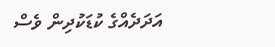އަދަދެއްގެ ކުޑަކުދިން ވެސް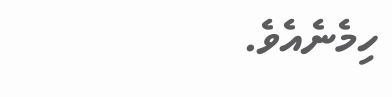ހިމެނެއެވެ.